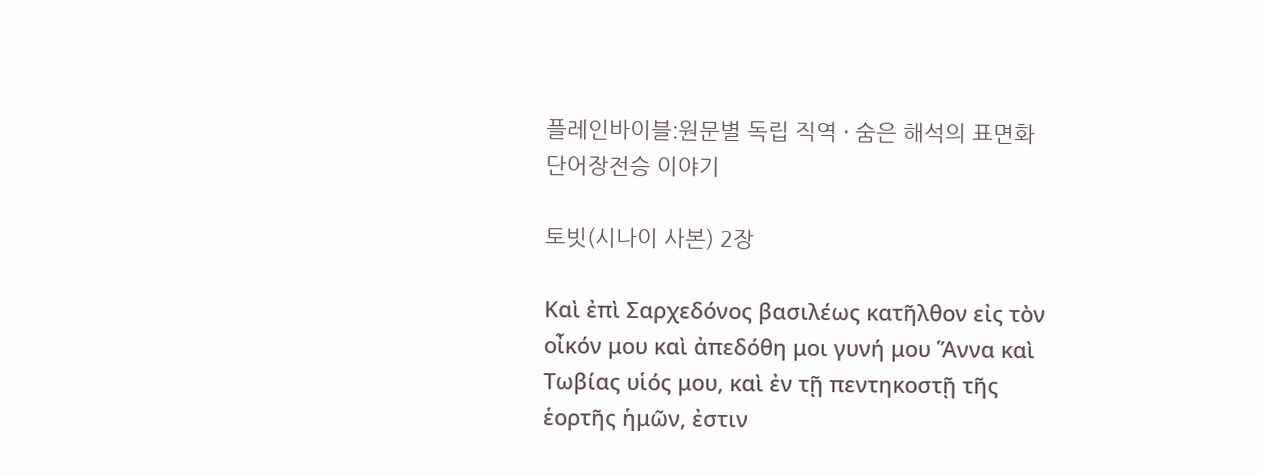플레인바이블׃원문별 독립 직역 · 숨은 해석의 표면화단어장전승 이야기

토빗(시나이 사본) 2장

Καὶ ἐπὶ Σαρχεδόνος βασιλέως κατῆλθον εἰς τὸν οἶκόν μου καὶ ἀπεδόθη μοι γυνή μου Ἅννα καὶ Τωβίας υἱός μου, καὶ ἐν τῇ πεντηκοστῇ τῆς ἑορτῆς ἡμῶν, ἐστιν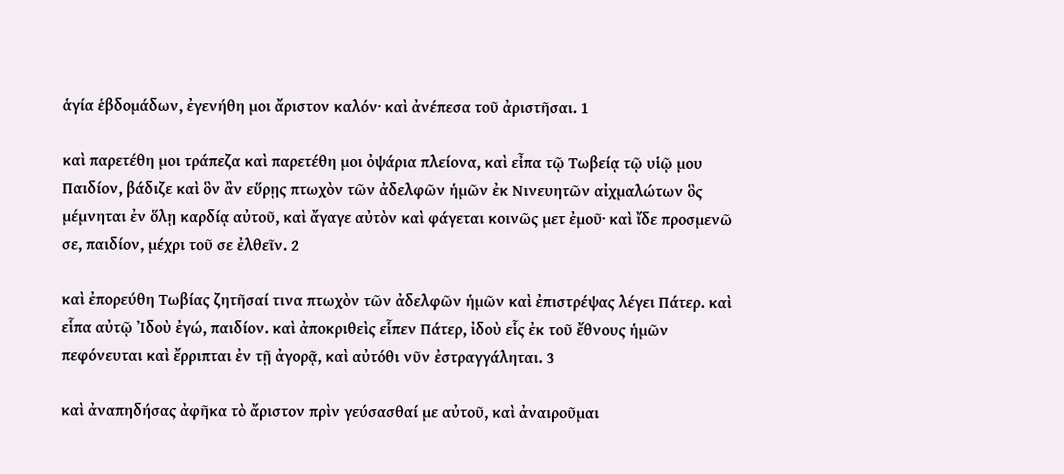ἁγία ἑβδομάδων, ἐγενήθη μοι ἄριστον καλόν· καὶ ἀνέπεσα τοῦ ἀριστῆσαι. 1

καὶ παρετέθη μοι τράπεζα καὶ παρετέθη μοι ὀψάρια πλείονα, καὶ εἶπα τῷ Τωβείᾳ τῷ υἱῷ μου Παιδίον, βάδιζε καὶ ὃν ἂν εὕρῃς πτωχὸν τῶν ἀδελφῶν ἡμῶν ἐκ Νινευητῶν αἰχμαλώτων ὃς μέμνηται ἐν ὅλῃ καρδίᾳ αὐτοῦ, καὶ ἄγαγε αὐτὸν καὶ φάγεται κοινῶς μετ ἐμοῦ· καὶ ἴδε προσμενῶ σε, παιδίον, μέχρι τοῦ σε ἐλθεῖν. 2

καὶ ἐπορεύθη Τωβίας ζητῆσαί τινα πτωχὸν τῶν ἀδελφῶν ἡμῶν καὶ ἐπιστρέψας λέγει Πάτερ. καὶ εἷπα αὐτῷ Ἰδοὺ ἐγώ, παιδίον. καὶ ἀποκριθεὶς εἷπεν Πάτερ, ἰδοὺ εἷς ἐκ τοῦ ἔθνους ἡμῶν πεφόνευται καὶ ἔρριπται ἐν τῇ ἀγορᾷ, καὶ αὐτόθι νῦν ἐστραγγάληται. 3

καὶ ἀναπηδήσας ἀφῆκα τὸ ἄριστον πρὶν γεύσασθαί με αὐτοῦ, καὶ ἀναιροῦμαι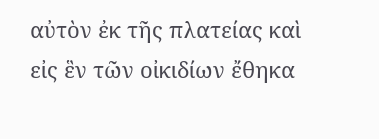αὐτὸν ἐκ τῆς πλατείας καὶ εἰς ἓν τῶν οἰκιδίων ἔθηκα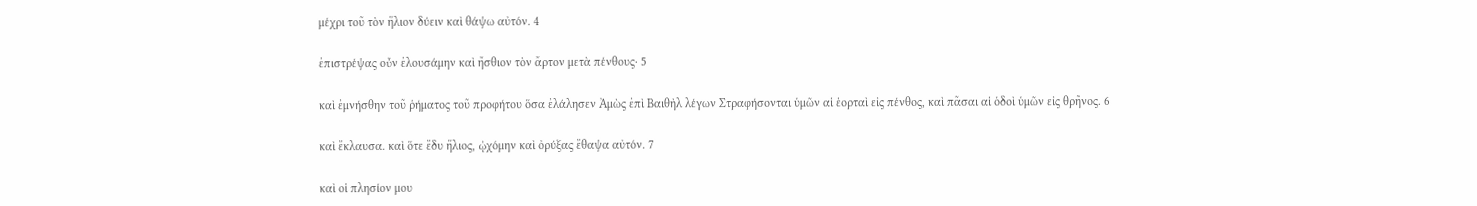μέχρι τοῦ τὸν ἥλιον δύειν καὶ θάψω αὐτόν. 4

ἐπιστρέψας οὖν ἐλουσάμην καὶ ἤσθιον τὸν ἄρτον μετὰ πένθους· 5

καὶ ἐμνήσθην τοῦ ῥήματος τοῦ προφήτου ὅσα ἐλάλησεν Ἀμὼς ἐπὶ Βαιθὴλ λέγων Στραφήσονται ὑμῶν αἱ ἑορταὶ εἰς πένθος, καὶ πᾶσαι αἱ ὁδοὶ ὑμῶν εἰς θρῆνος. 6

καὶ ἔκλαυσα. καὶ ὅτε ἔδυ ἥλιος, ᾠχόμην καὶ ὀρύξας ἔθαψα αὐτόν. 7

καὶ οἱ πλησίον μου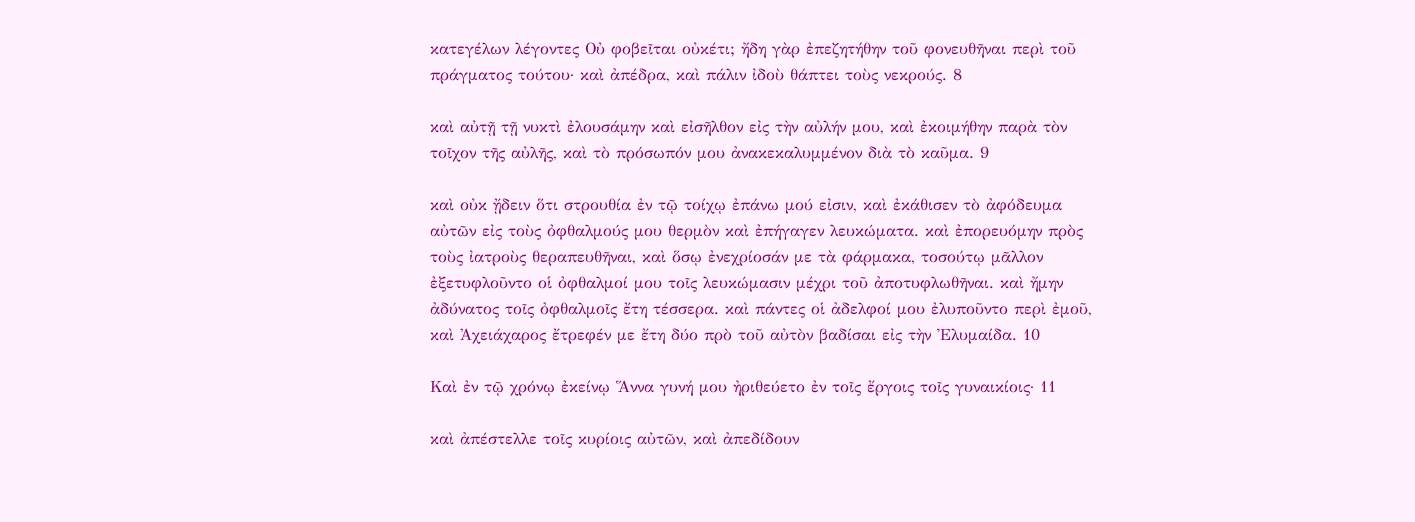κατεγέλων λέγοντες Οὐ φοβεῖται οὐκέτι; ἤδη γὰρ ἐπεζητήθην τοῦ φονευθῆναι περὶ τοῦ πράγματος τούτου· καὶ ἀπέδρα, καὶ πάλιν ἰδοὺ θάπτει τοὺς νεκρούς. 8

καὶ αὐτῇ τῇ νυκτὶ ἐλουσάμην καὶ εἰσῆλθον εἰς τὴν αὐλήν μου, καὶ ἐκοιμήθην παρὰ τὸν τοῖχον τῆς αὐλῆς, καὶ τὸ πρόσωπόν μου ἀνακεκαλυμμένον διὰ τὸ καῦμα. 9

καὶ οὐκ ᾔδειν ὅτι στρουθία ἐν τῷ τοίχῳ ἐπάνω μού εἰσιν, καὶ ἐκάθισεν τὸ ἀφόδευμα αὐτῶν εἰς τοὺς ὀφθαλμούς μου θερμὸν καὶ ἐπήγαγεν λευκώματα. καὶ ἐπορευόμην πρὸς τοὺς ἰατροὺς θεραπευθῆναι, καὶ ὅσῳ ἐνεχρίοσάν με τὰ φάρμακα, τοσούτῳ μᾶλλον ἐξετυφλοῦντο οἱ ὀφθαλμοί μου τοῖς λευκώμασιν μέχρι τοῦ ἀποτυφλωθῆναι. καὶ ἤμην ἀδύνατος τοῖς ὀφθαλμοῖς ἔτη τέσσερα. καὶ πάντες οἱ ἀδελφοί μου ἐλυποῦντο περὶ ἐμοῦ, καὶ Ἀχειάχαρος ἔτρεφέν με ἔτη δύο πρὸ τοῦ αὐτὸν βαδίσαι εἰς τὴν Ἐλυμαίδα. 10

Καὶ ἐν τῷ χρόνῳ ἐκείνῳ Ἅννα γυνή μου ἠριθεύετο ἐν τοῖς ἔργοις τοῖς γυναικίοις· 11

καὶ ἀπέστελλε τοῖς κυρίοις αὐτῶν, καὶ ἀπεδίδουν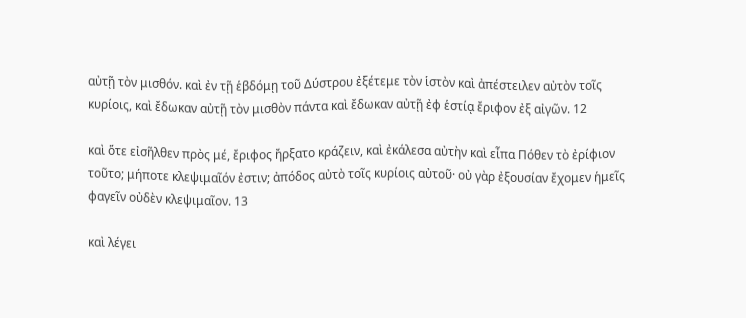αὐτῇ τὸν μισθόν. καὶ ἐν τῇ ἑβδόμῃ τοῦ Δύστρου ἐξέτεμε τὸν ἱστὸν καὶ ἀπέστειλεν αὐτὸν τοῖς κυρίοις, καὶ ἔδωκαν αὐτῇ τὸν μισθὸν πάντα καὶ ἔδωκαν αὐτῇ ἐφ ἑστίᾳ ἔριφον ἐξ αἰγῶν. 12

καὶ ὅτε εἰσῆλθεν πρὸς μέ, ἔριφος ἤρξατο κράζειν, καὶ ἐκάλεσα αὐτὴν καὶ εἶπα Πόθεν τὸ ἐρίφιον τοῦτο; μήποτε κλεψιμαῖόν ἐστιν; ἀπόδος αὐτὸ τοῖς κυρίοις αὐτοῦ· οὐ γὰρ ἐξουσίαν ἔχομεν ἡμεῖς φαγεῖν οὐδὲν κλεψιμαῖον. 13

καὶ λέγει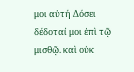μοι αὐτή Δόσει δέδοταί μοι ἐπὶ τῷ μισθῷ. καὶ οὐκ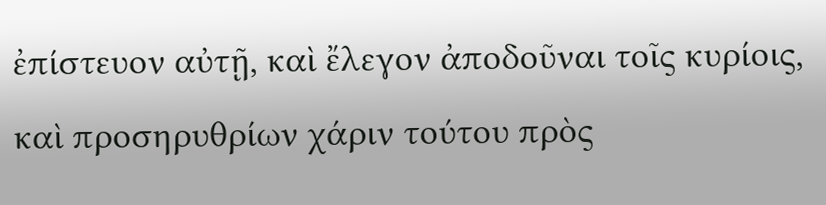ἐπίστευον αὐτῇ, καὶ ἔλεγον ἀποδοῦναι τοῖς κυρίοις, καὶ προσηρυθρίων χάριν τούτου πρὸς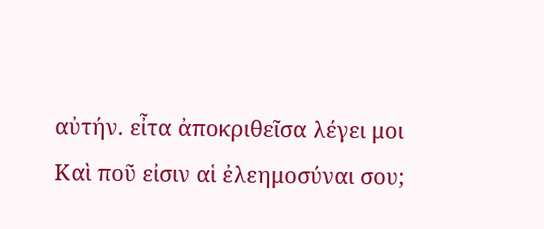αὐτήν. εἶτα ἀποκριθεῖσα λέγει μοι Καὶ ποῦ εἰσιν αἱ ἐλεημοσύναι σου;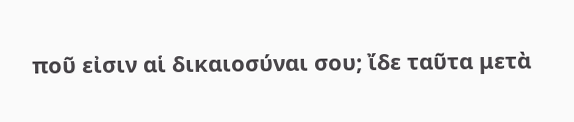ποῦ εἰσιν αἱ δικαιοσύναι σου; ἴδε ταῦτα μετὰ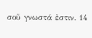σοῦ γνωστά ἐστιν. 14